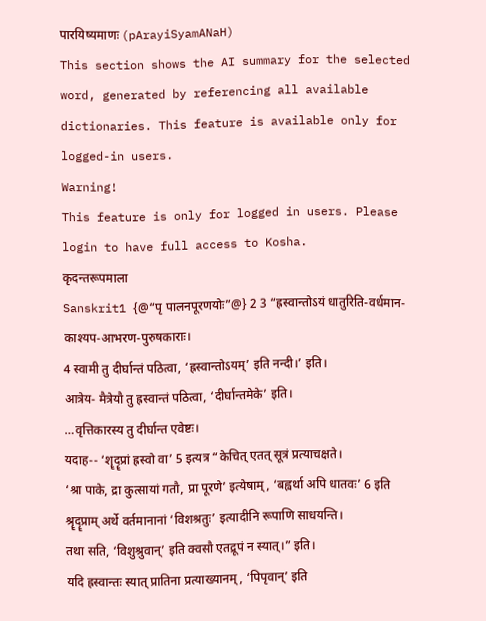पारयिष्यमाणः (pArayiSyamANaH)
This section shows the AI summary for the selected word, generated by referencing all available dictionaries. This feature is available only for logged-in users.
Warning!
This feature is only for logged in users. Please login to have full access to Kosha.
कृदन्तरूपमाला
Sanskrit1 {@“पृ पालनपूरणयोः”@} 2 3 “ह्रस्वान्तोऽयं धातुरिति-वर्धमान-काश्यप-आभरण-पुरुषकाराः।
4 स्वामी तु दीर्घान्तं पठित्वा, ‘ह्रस्वान्तोऽयम्’ इति नन्दी।’ इति।
आत्रेय- मैत्रेयौ तु ह्रस्वान्तं पठित्वा, ‘दीर्घान्तमेके’ इति।
…वृत्तिकारस्य तु दीर्घान्त एवेष्टः।
यदाह-- ‘शॄदॄप्रां ह्रस्वो वा’ 5 इत्यत्र “केचित् एतत् सूत्रं प्रत्याचक्षते।
‘श्रा पाके, द्रा कुत्सायां गतौ, प्रा पूरणे’ इत्येषाम्, ‘बह्वर्था अपि धातवः’ 6 इति श्रॄदॄप्राम् अर्थे वर्तमानानां ‘विशश्रतुः’ इत्यादीनि रूपाणि साधयन्ति।
तथा सति, ‘विशुश्रुवान्’ इति क्वसौ एतद्रूपं न स्यात्।” इति।
यदि ह्रस्वान्तः स्यात् प्रातिना प्रत्याख्यानम्, ‘पिपृवान्’ इति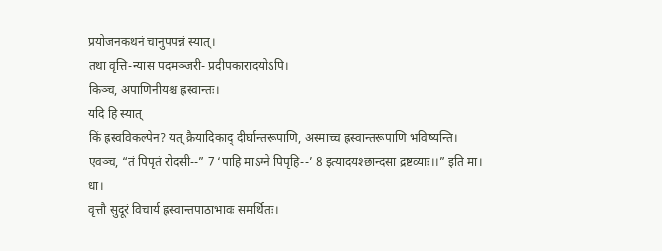प्रयोजनकथनं चानुपपन्नं स्यात्।
तथा वृत्ति-न्यास पदमञ्जरी- प्रदीपकारादयोऽपि।
किञ्च, अपाणिनीयश्च ह्रस्वान्तः।
यदि हि स्यात्
किं ह्रस्वविकल्पेन? यत् क्रैयादिकाद् दीर्घान्तरूपाणि, अस्माच्च ह्रस्वान्तरूपाणि भविष्यन्ति।
एवञ्च, “तं पिपृतं रोदसी--” 7 ‘पाहि माऽग्ने पिपृहि--’ 8 इत्यादयश्छान्दसा द्रष्टव्याः।।” इति मा।
धा।
वृत्तौ सुदूरं विचार्य ह्रस्वान्तपाठाभावः समर्थितः।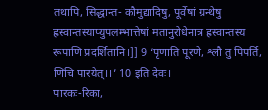तथापि, सिद्धान्त- कौमुद्यादिषु, पूर्वेषां ग्रन्थेषु ह्रस्वान्तस्याप्युपलम्भात्तेषां मतानुरोधेनात्र ह्रस्वान्तस्य रूपाणि प्रदर्शितानि।]] 9 ‘पृणाति पूरणे, श्लौ तु पिपर्ति, णिचि पारयेत्।।’ 10 इति देवः।
पारकः-रिका,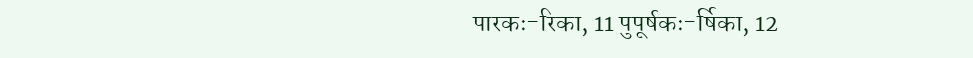पारकः-रिका, 11 पुपूर्षकः-र्षिका, 12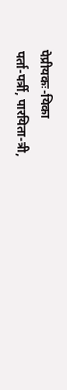पेप्रीयकः-यिका
पर्ता-पर्त्री, पारयिता-त्री,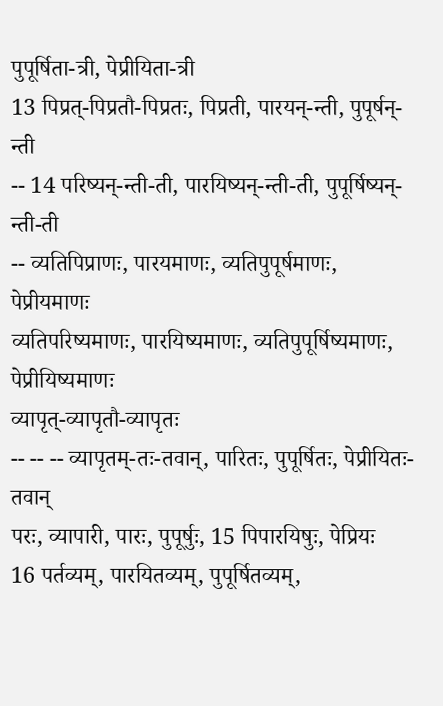पुपूर्षिता-त्री, पेप्रीयिता-त्री
13 पिप्रत्-पिप्रतौ-पिप्रतः, पिप्रती, पारयन्-न्ती, पुपूर्षन्-न्ती
-- 14 परिष्यन्-न्ती-ती, पारयिष्यन्-न्ती-ती, पुपूर्षिष्यन्-न्ती-ती
-- व्यतिपिप्राणः, पारयमाणः, व्यतिपुपूर्षमाणः, पेप्रीयमाणः
व्यतिपरिष्यमाणः, पारयिष्यमाणः, व्यतिपुपूर्षिष्यमाणः, पेप्रीयिष्यमाणः
व्यापृत्-व्यापृतौ-व्यापृतः
-- -- -- व्यापृतम्-तः-तवान्, पारितः, पुपूर्षितः, पेप्रीयितः-तवान्
परः, व्यापारी, पारः, पुपूर्षुः, 15 पिपारयिषुः, पेप्रियः
16 पर्तव्यम्, पारयितव्यम्, पुपूर्षितव्यम्,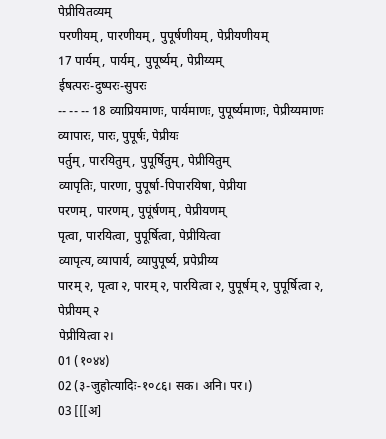पेप्रीयितव्यम्
परणीयम्, पारणीयम्, पुपूर्षणीयम्, पेप्रीयणीयम्
17 पार्यम्, पार्यम्, पुपूर्ष्यम्, पेप्रीय्यम्
ईषत्परः-दुष्परः-सुपरः
-- -- -- 18 व्याप्रियमाणः, पार्यमाणः, पुपूर्ष्यमाणः, पेप्रीय्यमाणः
व्यापारः, पारः, पुपूर्षः, पेप्रीयः
पर्तुम्, पारयितुम्, पुपूर्षितुम्, पेप्रीयितुम्
व्यापृतिः, पारणा, पुपूर्षा-पिपारयिषा, पेप्रीया
परणम्, पारणम्, पुपूंर्षणम्, पेप्रीयणम्
पृत्वा, पारयित्वा, पुपूर्षित्वा, पेप्रीयित्वा
व्यापृत्य, व्यापार्य, व्यापुपूर्ष्य, प्रपेप्रीय्य
पारम् २, पृत्वा २, पारम् २, पारयित्वा २, पुपूर्षम् २, पुपूर्षित्वा २, पेप्रीयम् २
पेप्रीयित्वा २।
01 (१०४४)
02 (३-जुहोत्यादिः-१०८६। सक। अनि। पर।)
03 [[[अ]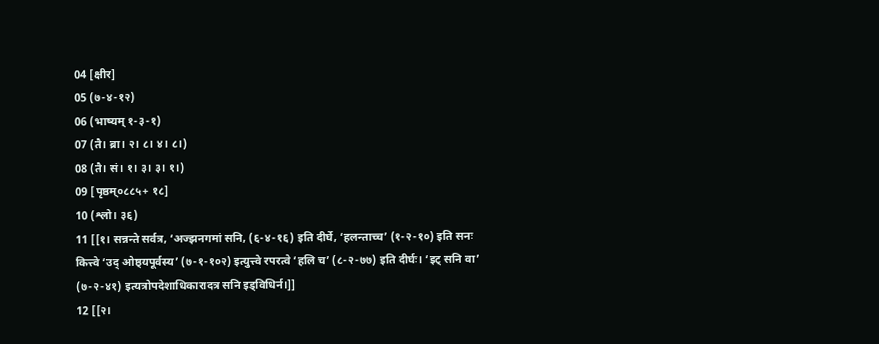04 [क्षीर]
05 (७-४-१२)
06 (भाष्यम् १-३-१)
07 (तै। ब्रा। २। ८। ४। ८।)
08 (तै। सं। १। ३। ३। १।)
09 [पृष्ठम्०८८५+ १८]
10 (श्लो। ३६)
11 [[१। सन्नन्ते सर्वत्र, ‘अज्झनगमां सनि, (६-४-१६) इति दीर्घे, ‘हलन्ताच्च’ (१-२-१०) इति सनः कित्त्वे ‘उद् ओष्ठ्यपूर्वस्य’ (७-१-१०२) इत्युत्त्वे रपरत्वे ‘हलि च’ (८-२-७७) इति दीर्घः। ‘इट् सनि वा’ (७-२-४१) इत्यत्रोपदेशाधिकारादत्र सनि इड्विधिर्न।]]
12 [[२।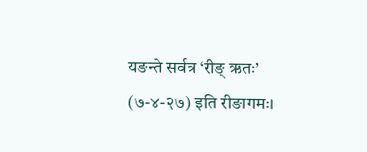यङन्ते सर्वत्र ‘रीङ् ऋतः’ (७-४-२७) इति रीङागमः।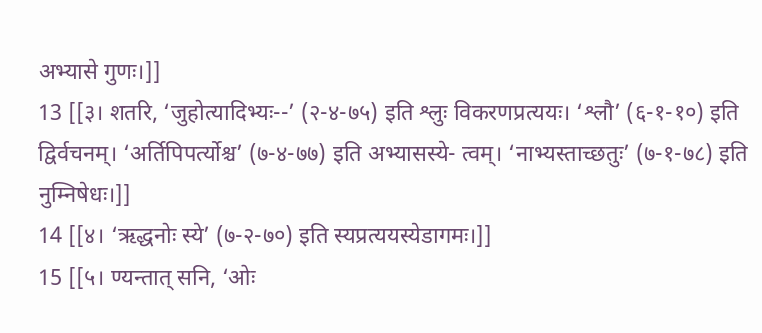अभ्यासे गुणः।]]
13 [[३। शतरि, ‘जुहोत्यादिभ्यः--’ (२-४-७५) इति श्लुः विकरणप्रत्ययः। ‘श्लौ’ (६-१-१०) इति द्विर्वचनम्। ‘अर्तिपिपर्त्योश्च’ (७-४-७७) इति अभ्यासस्ये- त्वम्। ‘नाभ्यस्ताच्छतुः’ (७-१-७८) इति नुम्निषेधः।]]
14 [[४। ‘ऋद्धनोः स्ये’ (७-२-७०) इति स्यप्रत्ययस्येडागमः।]]
15 [[५। ण्यन्तात् सनि, ‘ओः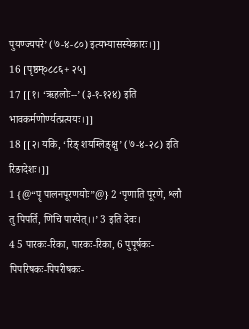पुयण्ज्यपरे’ (७-४-८०) इत्यभ्यासस्येकारः।]]
16 [पृष्ठम्०८८६+ २५]
17 [[१। ‘ऋहलोः--’ (३-१-१२४) इति भावकर्मणोर्ण्यत्प्रत्ययः।]]
18 [[२। यकि, ‘रिङ् शयग्लिङ्क्षु’ (७-४-२८) इति रिङादेशः।]]
1 {@“पॄ पालनपूरणयोः”@} 2 ‘पृणाति पूरणे, श्लौ तु पिपर्ति, णिचि पारयेत्।।’ 3 इति देवः।
4 5 पारकः-रिका, पारकः-रिका, 6 पुपूर्षकः-पिपरिषकः-पिपरीषकः-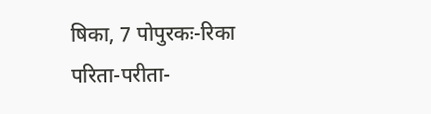षिका, 7 पोपुरकः-रिका
परिता-परीता-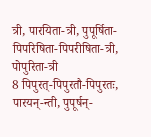त्री, पारयिता-त्री, पुपूर्षिता-पिपरिषिता-पिपरीषिता-त्री, पोपुरिता-त्री
8 पिपुरत्-पिपुरतौ-पिपुरतः, पारयन्-न्ती, पुपूर्षन्-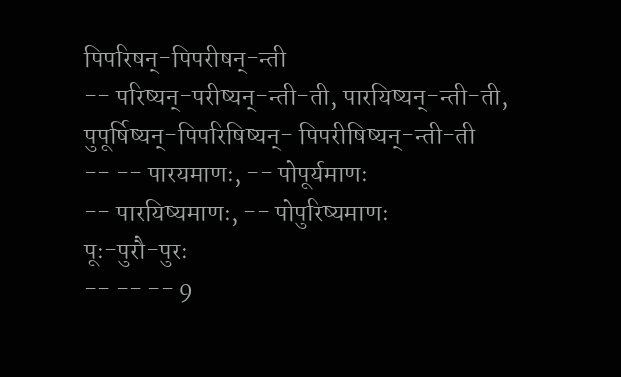पिपरिषन्-पिपरीषन्-न्ती
-- परिष्यन्-परीष्यन्-न्ती-ती, पारयिष्यन्-न्ती-ती, पुपूर्षिष्यन्-पिपरिषिष्यन्- पिपरीषिष्यन्-न्ती-ती
-- -- पारयमाणः, -- पोपूर्यमाणः
-- पारयिष्यमाणः, -- पोपुरिष्यमाणः
पूः-पुरौ-पुरः
-- -- -- 9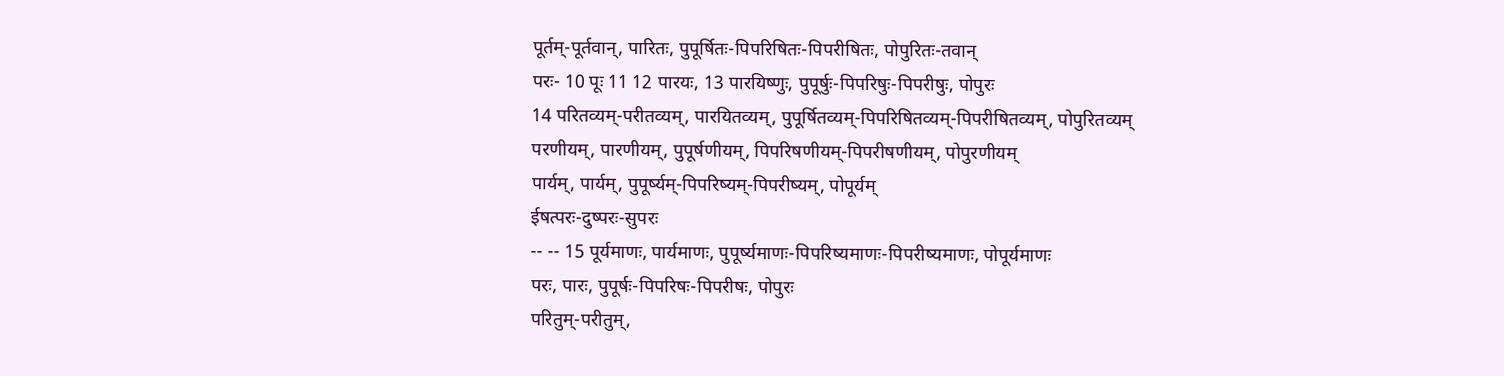पूर्तम्-पूर्तवान्, पारितः, पुपूर्षितः-पिपरिषितः-पिपरीषितः, पोपुरितः-तवान्
परः- 10 पूः 11 12 पारयः, 13 पारयिष्णुः, पुपूर्षुः-पिपरिषुः-पिपरीषुः, पोपुरः
14 परितव्यम्-परीतव्यम्, पारयितव्यम्, पुपूर्षितव्यम्-पिपरिषितव्यम्-पिपरीषितव्यम्, पोपुरितव्यम्
परणीयम्, पारणीयम्, पुपूर्षणीयम्, पिपरिषणीयम्-पिपरीषणीयम्, पोपुरणीयम्
पार्यम्, पार्यम्, पुपूर्ष्यम्-पिपरिष्यम्-पिपरीष्यम्, पोपूर्यम्
ईषत्परः-दुष्परः-सुपरः
-- -- 15 पूर्यमाणः, पार्यमाणः, पुपूर्ष्यमाणः-पिपरिष्यमाणः-पिपरीष्यमाणः, पोपूर्यमाणः
परः, पारः, पुपूर्षः-पिपरिषः-पिपरीषः, पोपुरः
परितुम्-परीतुम्,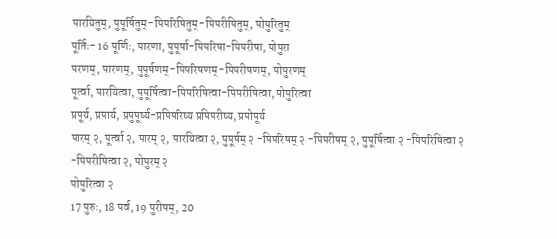पारयितुम्, पुपूर्षितुम्-पिपरिषितुम्-पिपरीषितुम्, पोपुरितुम्
पूर्तिः- 16 पूर्णिः, पारणा, पुपूर्षा-पिपरिषा-पिपरीषा, पोपुरा
परणम्, पारणम्, पुपूर्षणम्-पिपरिषणम्-पिपरीषणम्, पोपुरणम्
पूर्त्वा, पारयित्वा, पुपूर्षित्वा-पिपरिषित्वा-पिपरीषित्वा, पोपुरित्वा
प्रपूर्य, प्रपार्य, प्रपुपूर्ष्य-प्रपिपरिष्य प्रपिपरीष्य, प्रपोपूर्य
पारम् २, पूर्त्वा २, पारम् २, पारयित्वा २, पुपूर्षम् २ -पिपरिषम् २ -पिपरीषम् २, पुपूर्षित्वा २ -पिपरिषित्वा २ -पिपरीषित्वा २, पोपुरम् २
पोपुरित्वा २
17 पुरुः, 18 पर्व, 19 पुरीषम्, 20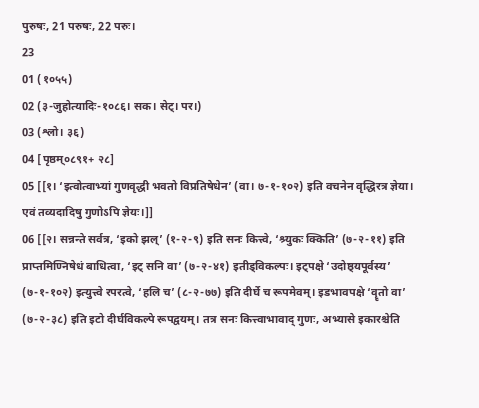पुरुषः, 21 परुषः, 22 परुः।
23
01 (१०५५)
02 (३-जुहोत्यादिः-१०८६। सक। सेट्। पर।)
03 (श्लो। ३६)
04 [पृष्ठम्०८९१+ २८]
05 [[१। ‘इत्वोत्वाभ्यां गुणवृद्धी भवतो विप्रतिषेधेन’ (वा। ७-१-१०२) इति वचनेन वृद्धिरत्र ज्ञेया। एवं तव्यदादिषु गुणोऽपि ज्ञेयः।]]
06 [[२। सन्नन्ते सर्वत्र, ‘इको झल्’ (१-२-९) इति सनः कित्त्वे, ‘श्र्युकः क्किति’ (७-२-११) इति प्राप्तमिण्निषेधं बाधित्वा, ‘इट् सनि वा’ (७-२-४१) इतीड्विकल्पः। इट्पक्षे ‘उदोष्ठ्यपूर्वस्य’ (७-१-१०२) इत्युत्त्वे रपरत्वे, ‘हलि च’ (८-२-७७) इति दीर्घे च रूपमेवम्। इडभावपक्षे ‘वॄतो वा’ (७-२-३८) इति इटो दीर्घविकल्पे रूपद्वयम्। तत्र सनः कित्त्वाभावाद् गुणः, अभ्यासे इकारश्चेति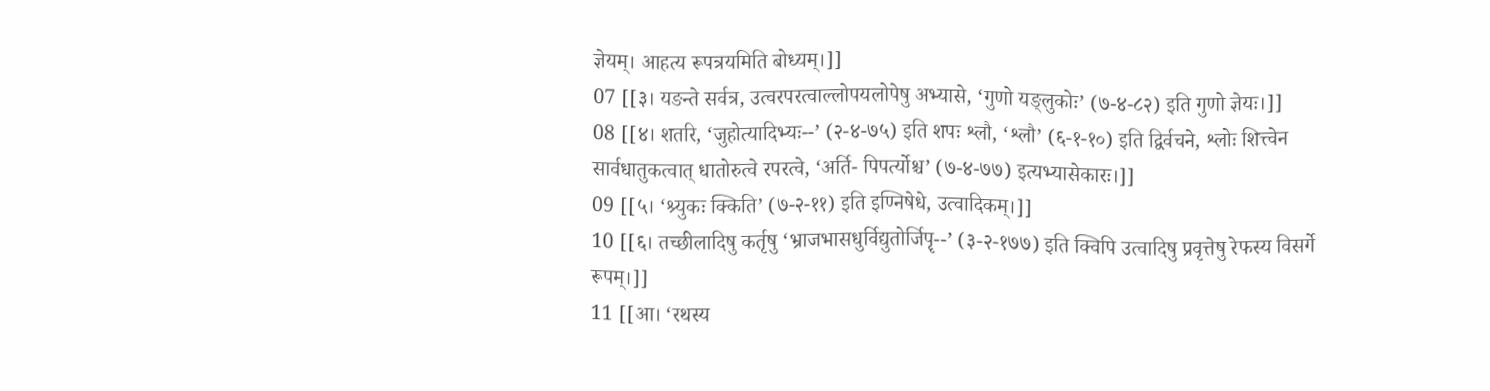ज्ञेयम्। आहत्य रूपत्रयमिति बोध्यम्।]]
07 [[३। यङन्ते सर्वत्र, उत्वरपरत्वाल्लोपयलोपेषु अभ्यासे, ‘गुणो यङ्लुकोः’ (७-४-८२) इति गुणो ज्ञेयः।]]
08 [[४। शतरि, ‘जुहोत्यादिभ्यः--’ (२-४-७५) इति शपः श्लौ, ‘श्लौ’ (६-१-१०) इति द्विर्वचने, श्लोः शित्त्वेन सार्वधातुकत्वात् धातोरुत्वे रपरत्वे, ‘अर्ति- पिपर्त्योश्च’ (७-४-७७) इत्यभ्यासेकारः।]]
09 [[५। ‘श्र्युकः क्किति’ (७-२-११) इति इण्निषेधे, उत्वादिकम्।]]
10 [[६। तच्छीलादिषु कर्तृषु ‘भ्राजभासधुर्विद्युतोर्जिपॄ--’ (३-२-१७७) इति क्विपि उत्वादिषु प्रवृत्तेषु रेफस्य विसर्गे रूपम्।]]
11 [[आ। ‘रथस्य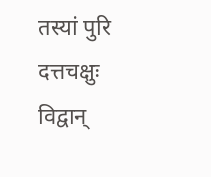तस्यां पुरि दत्तचक्षुः विद्वान्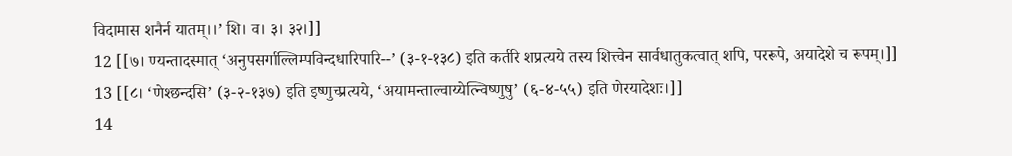विदामास शनैर्न यातम्।।’ शि। व। ३। ३२।]]
12 [[७। ण्यन्तादस्मात् ‘अनुपसर्गाल्लिम्पविन्दधारिपारि--’ (३-१-१३८) इति कर्तरि शप्रत्यये तस्य शित्त्वेन सार्वधातुकत्वात् शपि, पररूपे, अयादेशे च रूपम्।]]
13 [[८। ‘णेश्छन्दसि’ (३-२-१३७) इति इष्णुच्प्रत्यये, ‘अयामन्ताल्वाय्येत्न्विष्णुषु’ (६-४-५५) इति णेरयादेशः।]]
14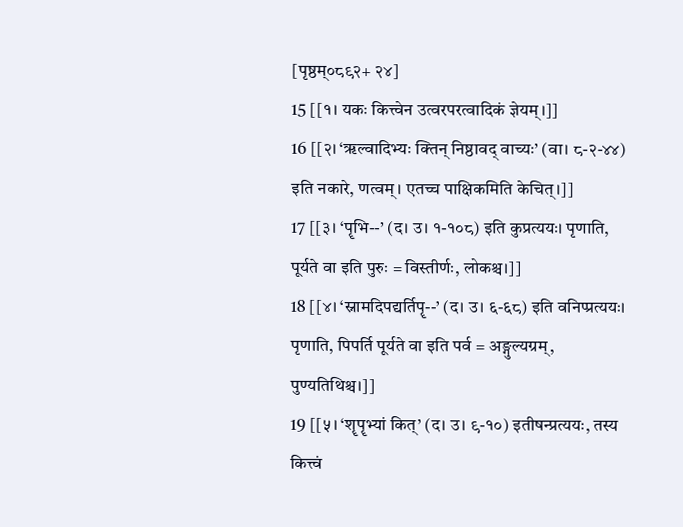[पृष्ठम्०८९२+ २४]
15 [[१। यकः कित्त्वेन उत्वरपरत्वादिकं ज्ञेयम्।]]
16 [[२। ‘ॠल्वादिभ्यः क्तिन् निष्ठावद् वाच्यः’ (वा। ८-२-४४) इति नकारे, णत्वम्। एतच्च पाक्षिकमिति केचित्।]]
17 [[३। ‘पॄभि--’ (द। उ। १-१०८) इति कुप्रत्ययः। पृणाति, पूर्यते वा इति पुरुः = विस्तीर्णः, लोकश्च।]]
18 [[४। ‘स्नामदिपद्यर्तिपॄ--’ (द। उ। ६-६८) इति वनिप्प्रत्ययः। पृणाति, पिपर्ति पूर्यते वा इति पर्व = अङ्गुल्यग्रम्, पुण्यतिथिश्च।]]
19 [[५। ‘शॄपॄभ्यां कित्’ (द। उ। ९-१०) इतीषन्प्रत्ययः, तस्य कित्त्वं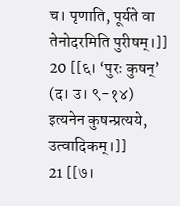च। पृणाति, पूर्यते वा तेनोदरमिति पुरीषम्।]]
20 [[६। ‘पुरः कुषन्’ (द। उ। ९-१४) इत्यनेन कुषन्प्रत्यये, उत्वादिकम्।]]
21 [[७।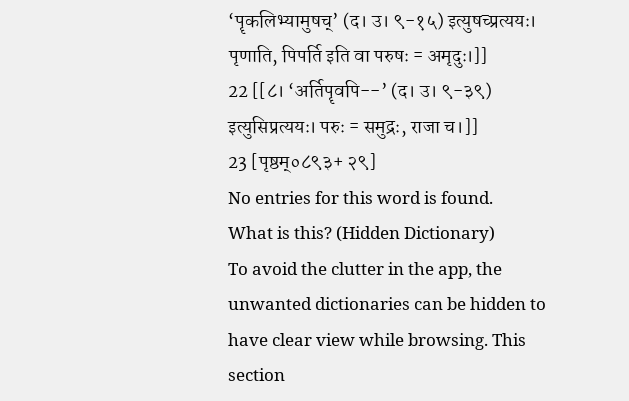‘पॄकलिभ्यामुषच्’ (द। उ। ९-१५) इत्युषच्प्रत्ययः। पृणाति, पिपर्ति इति वा परुषः = अमृदुः।]]
22 [[८। ‘अर्तिपॄवपि--’ (द। उ। ९-३९) इत्युसिप्रत्ययः। परुः = समुद्रः, राजा च।]]
23 [पृष्ठम्०८९३+ २९]
No entries for this word is found.
What is this? (Hidden Dictionary)
To avoid the clutter in the app, the unwanted dictionaries can be hidden to have clear view while browsing. This section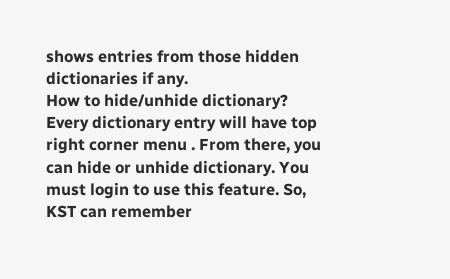shows entries from those hidden dictionaries if any.
How to hide/unhide dictionary?
Every dictionary entry will have top right corner menu . From there, you can hide or unhide dictionary. You must login to use this feature. So, KST can remember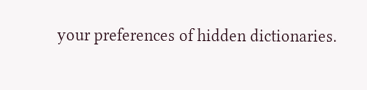your preferences of hidden dictionaries.